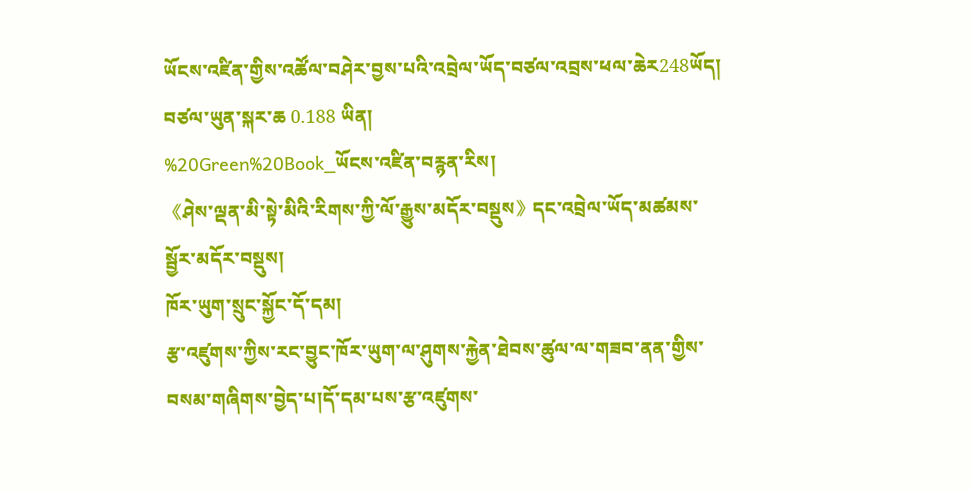ཡོངས་འཛིན་གྱིས་འཚོལ་བཤེར་བྱས་པའི་འབྲེལ་ཡོད་བཙལ་འབྲས་ཕལ་ཆེར248ཡོད།  བཙལ་ཡུན་སྐར་ཆ 0.188 ཡིན།
%20Green%20Book_ཡོངས་འཛིན་བརྙན་རིས།
《ཤེས་ལྡན་མི་སྟེ་མིའི་རིགས་ཀྱི་ལོ་རྒྱུས་མདོར་བསྡུས》དང་འབྲེལ་ཡོད་མཚམས་སྦྱོར་མདོར་བསྡུས།
ཁོར་ཡུག་སྲུང་སྐྱོང་དོ་དམ།
རྩ་འཛུགས་ཀྱིས་རང་བྱུང་ཁོར་ཡུག་ལ་ཤུགས་རྐྱེན་ཐེབས་ཚུལ་ལ་གཟབ་ནན་གྱིས་བསམ་གཞིགས་བྱེད་པ།དོ་དམ་པས་རྩ་འཛུགས་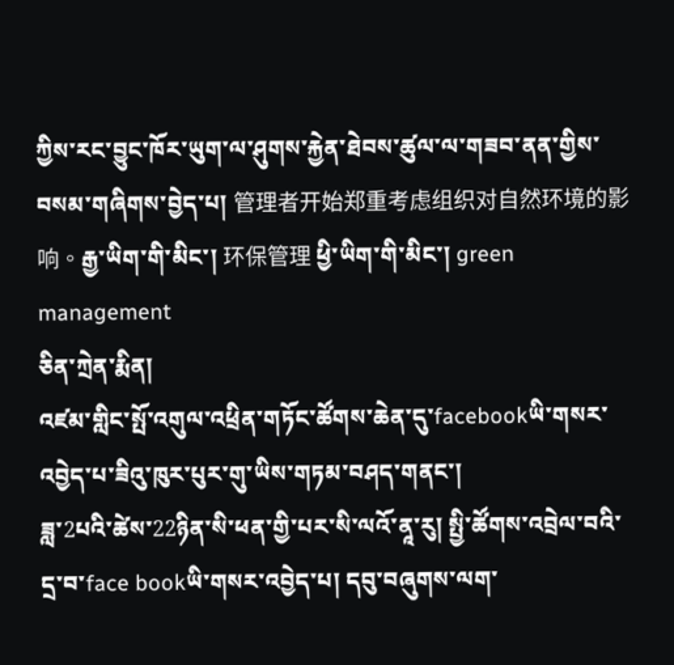ཀྱིས་རང་བྱུང་ཁོར་ཡུག་ལ་ཤུགས་རྐྱེན་ཐེབས་ཚུལ་ལ་གཟབ་ནན་གྱིས་བསམ་གཞིགས་བྱེད་པ། 管理者开始郑重考虑组织对自然环境的影响。རྒྱ་ཡིག་གི་མིང་། 环保管理 ཕྱི་ཡིག་གི་མིང་། green management
ཅིན་ཀྲེན་རྨིན།
འཛམ་གླིང་སྤོ་འགུལ་འཕྲིན་གཏོང་ཚོགས་ཆེན་དུ་facebookཡི་གསར་འབྱེད་པ་ཟིའུ་ཁུར་པུར་གུ་ཡིས་གཏམ་བཤད་གནང་།
ཟླ་2པའི་ཚེས་22ཉིན་སི་ཕན་གྱི་པར་སི་ལའོ་ནཱ་རུ། སྤྱི་ཚོགས་འབྲེལ་བའི་དྲ་བ་face bookཡི་གསར་འབྱེད་པ། དབུ་བཞུགས་ལག་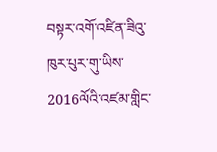བསྟར་འགོ་འཛིན་ཟིའུ་ཁུར་པུར་གུ་ཡིས་2016ལོའི་འཛམ་གླིང་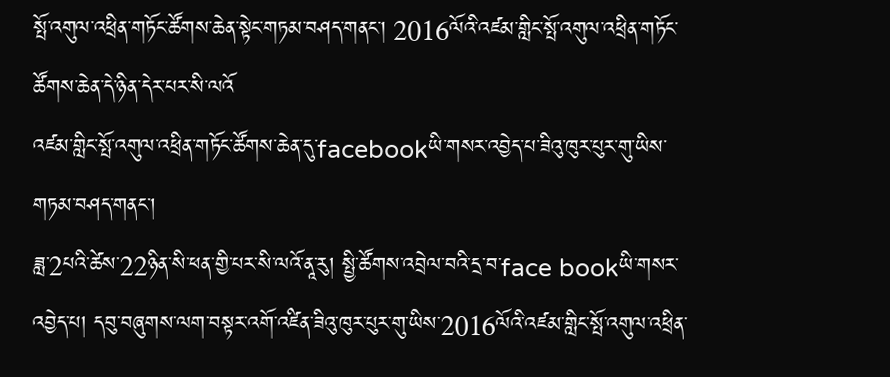སྤོ་འགུལ་འཕྲིན་གཏོང་ཚོགས་ཆེན་སྟེང་གཏམ་བཤད་གནང་། 2016ལོའི་འཛམ་གླིང་སྤོ་འགུལ་འཕྲིན་གཏོང་ཚོགས་ཆེན་དེ་ཉིན་དེར་པར་སི་ལའོ
འཛམ་གླིང་སྤོ་འགུལ་འཕྲིན་གཏོང་ཚོགས་ཆེན་དུ་facebookཡི་གསར་འབྱེད་པ་ཟིའུ་ཁུར་པུར་གུ་ཡིས་གཏམ་བཤད་གནང་།
ཟླ་2པའི་ཚེས་22ཉིན་སི་ཕན་གྱི་པར་སི་ལའོ་ནཱ་རུ། སྤྱི་ཚོགས་འབྲེལ་བའི་དྲ་བ་face bookཡི་གསར་འབྱེད་པ། དབུ་བཞུགས་ལག་བསྟར་འགོ་འཛིན་ཟིའུ་ཁུར་པུར་གུ་ཡིས་2016ལོའི་འཛམ་གླིང་སྤོ་འགུལ་འཕྲིན་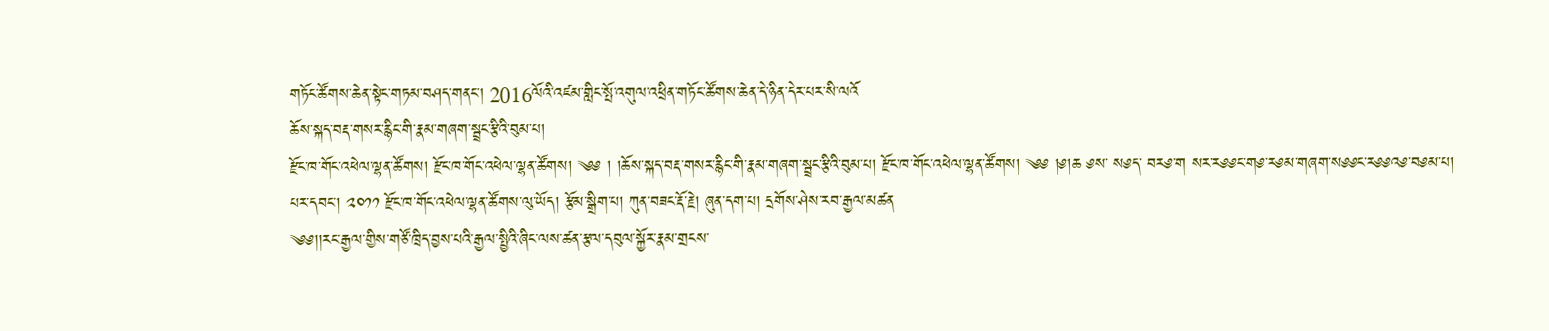གཏོང་ཚོགས་ཆེན་སྟེང་གཏམ་བཤད་གནང་། 2016ལོའི་འཛམ་གླིང་སྤོ་འགུལ་འཕྲིན་གཏོང་ཚོགས་ཆེན་དེ་ཉིན་དེར་པར་སི་ལའོ
ཆོས་སྐད་བརྡ་གསར་རྙིང་གི་རྣམ་གཞག་སྦྲང་རྩིའི་བུམ་པ།
རྫོང་ཁ་གོང་འཕེལ་ལྷན་ཚོགས། རྫོང་ཁ་གོང་འཕེལ་ལྷན་ཚོགས། ༄༅ ། །ཆོས་སྐད་བརྡ་གསར་རྙིང་གི་རྣམ་གཞག་སྦྲང་རྩིའི་བུམ་པ། རྫོང་ཁ་གོང་འཕེལ་ལྷན་ཚོགས། ༄༅ །༅།ཆ ༅ས་ ས༅ད་ བར༅་ག སར་ར༅༅ང་ག༅་ར༅མ་གཞག་ས༅༅ང་ར༅༅འ༅་བ༅མ་པ། པར་དབང་། ༢༠༡༡ རྫོང་ཁ་གོང་འཕེལ་ལྷན་ཚོགས་ལུ་ཡོད། རྩོམ་སྒྲིག་པ། ཀུན་བཟང་རྡོ་རྗེ། ཞུན་དག་པ། དྲགོས་ཤེས་རབ་རྒྱལ་མཚན
༄༅།།རང་རྒྱལ་གྱིས་གཙོ་ཁྲིད་བྱས་པའི་རྒྱལ་སྤྱིའི་ཞིང་ལས་ཚན་རྩལ་དབུལ་སྐྱོར་རྣམ་གྲངས་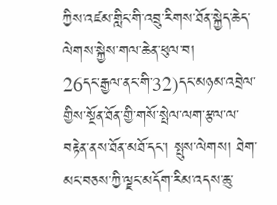ཀྱིས་འཛམ་གླིང་གི་འབྲུ་རིགས་ཐོན་སྐྱེད་ཆེད་ལེགས་སྐྱེས་གལ་ཆེན་ཕུལ་བ།
26དང་རྒྱལ་ནང་གི་32)དང་མཉམ་འབྲེལ་གྱིས་སྔོན་ཐོན་གྱི་གསོ་སྤེལ་ལག་རྩལ་ལ་བརྟེན་ནས་ཐོན་མཐོ་དང་། སྤུས་ལེགས། ཐེག་མང་བཅས་ཀྱི་ལྗང་མདོག་རིམ་འདས་ཆུ་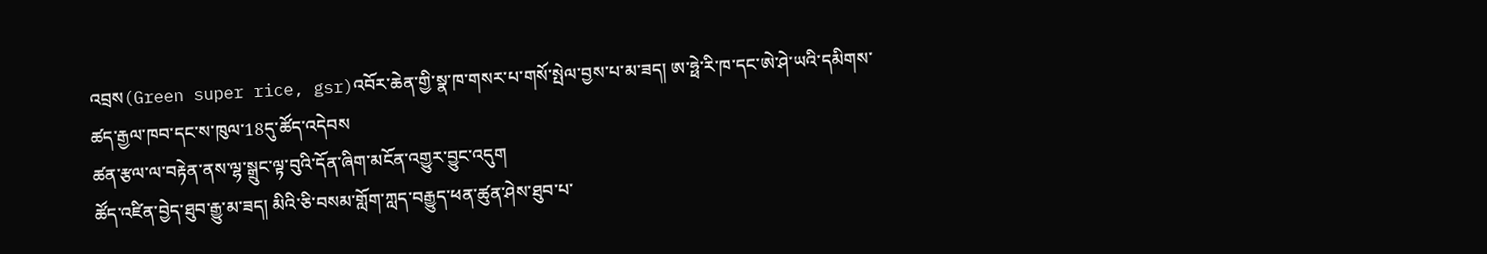འབྲས(Green super rice, gsr)འབོར་ཆེན་གྱི་སྣ་ཁ་གསར་པ་གསོ་སྤེལ་བྱས་པ་མ་ཟད། ཨ་ཧྥེ་རི་ཁ་དང་ཨེ་ཤེ་ཡའི་དམིགས་ཚད་རྒྱལ་ཁབ་དང་ས་ཁུལ་18དུ་ཚོད་འདེབས
ཚན་རྩལ་ལ་བརྟེན་ནས་ལྷ་སྒྲུང་ལྟ་བུའི་དོན་ཞིག་མངོན་འགྱུར་བྱུང་འདུག
ཚོད་འཛིན་བྱེད་ཐུབ་རྒྱུ་མ་ཟད། མིའི་ཅི་བསམ་གློག་ཀླད་བརྒྱུད་ཕན་ཚུན་ཤེས་ཐུབ་པ་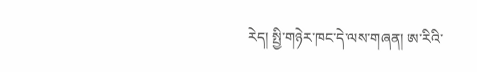རེད། སྤྱི་གཉེར་ཁང་དེ་ལས་གཞན། ཨ་རིའི་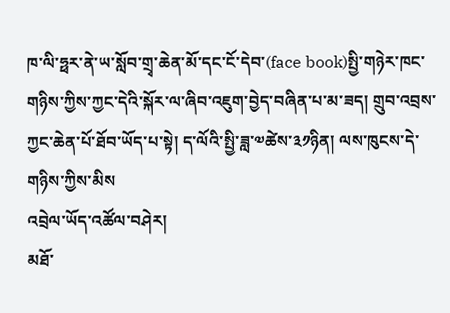ཁ་ལི་ཧྥར་ནེ་ཡ་སློབ་གྲྭ་ཆེན་མོ་དང་ངོ་དེབ་(face book)སྤྱི་གཉེར་ཁང་གཉིས་ཀྱིས་ཀྱང་དེའི་སྐོར་ལ་ཞིབ་འཇུག་བྱེད་བཞིན་པ་མ་ཟད། གྲུབ་འབྲས་ཀྱང་ཆེན་པོ་ཐོབ་ཡོད་པ་སྟེ། ད་ལོའི་སྤྱི་ཟླ་༧ཚེས་༣༡ཉིན། ལས་ཁུངས་དེ་གཉིས་ཀྱིས་མིས
འབྲེལ་ཡོད་འཚོལ་བཤེར།
མཐོ་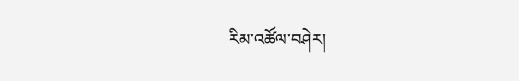རིམ་འཚོལ་བཤེར།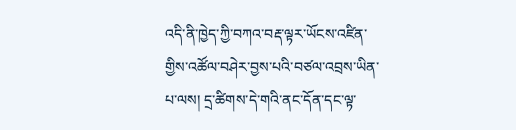འདི་ནི་ཁྱེད་ཀྱི་བཀའ་བརྡ་ལྟར་ཡོངས་འཛིན་གྱིས་འཚོལ་བཤེར་བྱས་པའི་བཙལ་འབྲས་ཡིན་པ་ལས། དྲ་ཚིགས་དེ་གའི་ནང་དོན་དང་ལྟ་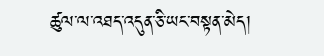ཚུལ་ལ་འཐད་འདུན་ཅི་ཡང་བསྟན་མེད།